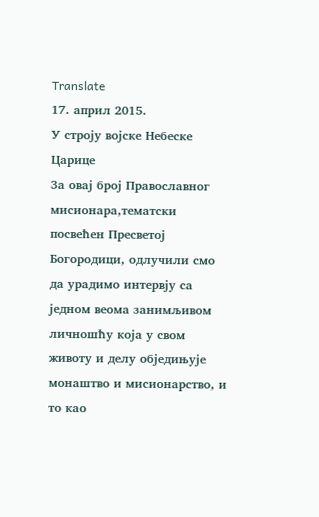Translate
17. април 2015.
У строју војске Небеске Царице
За овај број Православног мисионара,тематски посвећен Пресветој Богородици, одлучили смо да урадимо интервју са једном веома занимљивом личношћу која у свом животу и делу обједињује монаштво и мисионарство, и то као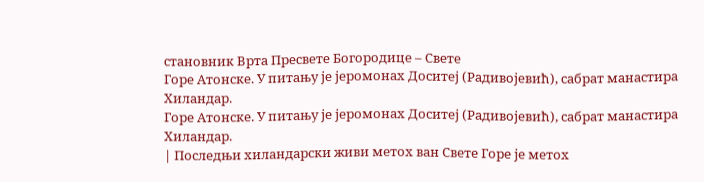становник Врта Пресвете Богородице – Свете
Горе Атонске. У питању је јеромонах Доситеј (Радивојевић), сабрат манастира Хиландар.
Горе Атонске. У питању је јеромонах Доситеј (Радивојевић), сабрат манастира Хиландар.
| Последњи хиландарски живи метох ван Свете Горе је метох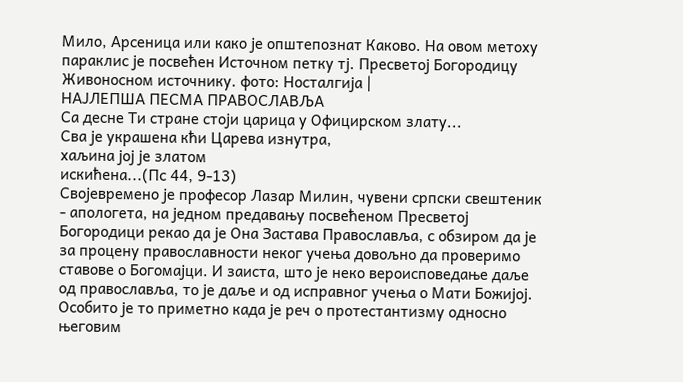Мило, Арсеница или како је општепознат Каково. На овом метоху параклис је посвећен Источном петку тј. Пресветој Богородицу Живоносном источнику. фото: Носталгија |
НАЈЛЕПША ПЕСМА ПРАВОСЛАВЉА
Са десне Ти стране стоји царица у Официрском злату...
Сва је украшена кћи Царева изнутра,
хаљина јој је златом
искићена...(Пс 44, 9-13)
Својевремено је професор Лазар Милин, чувени српски свештеник - апологета, на једном предавању посвећеном Пресветој Богородици рекао да је Она Застава Православља, с обзиром да је за процену православности неког учења довољно да проверимо ставове о Богомајци. И заиста, што је неко вероисповедање даље од православља, то је даље и од исправног учења о Мати Божијој. Особито је то приметно када је реч о протестантизму односно његовим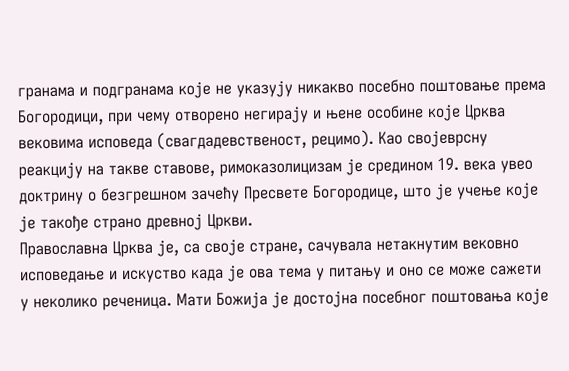гранама и подгранама које не указују никакво посебно поштовање према Богородици, при чему отворено негирају и њене особине које Црква вековима исповеда (свагдадевственост, рецимо). Као својеврсну реакцију на такве ставове, римоказолицизам је средином 19. века увео доктрину о безгрешном зачећу Пресвете Богородице, што је учење које је такође страно древној Цркви.
Православна Црква је, са своје стране, сачувала нетакнутим вековно исповедање и искуство када је ова тема у питању и оно се може сажети у неколико реченица. Мати Божија је достојна посебног поштовања које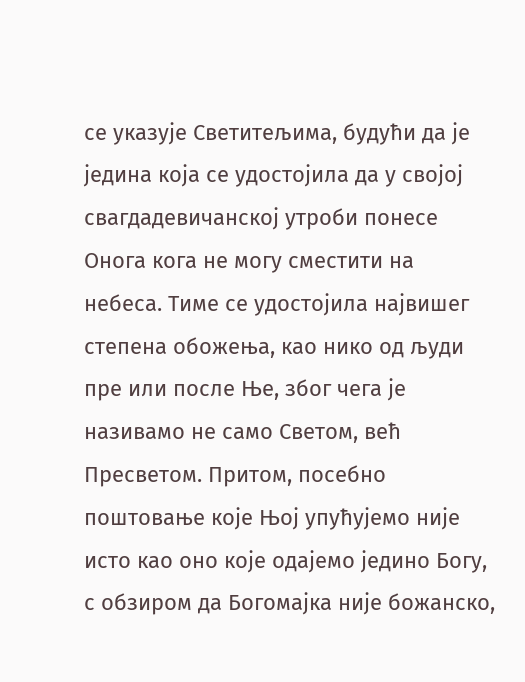се указује Светитељима, будући да је једина која се удостојила да у својој свагдадевичанској утроби понесе Онога кога не могу сместити на небеса. Тиме се удостојила највишег степена обожења, као нико од људи пре или после Ње, због чега је називамо не само Светом, већ Пресветом. Притом, посебно поштовање које Њој упућујемо није исто као оно које одајемо једино Богу, с обзиром да Богомајка није божанско,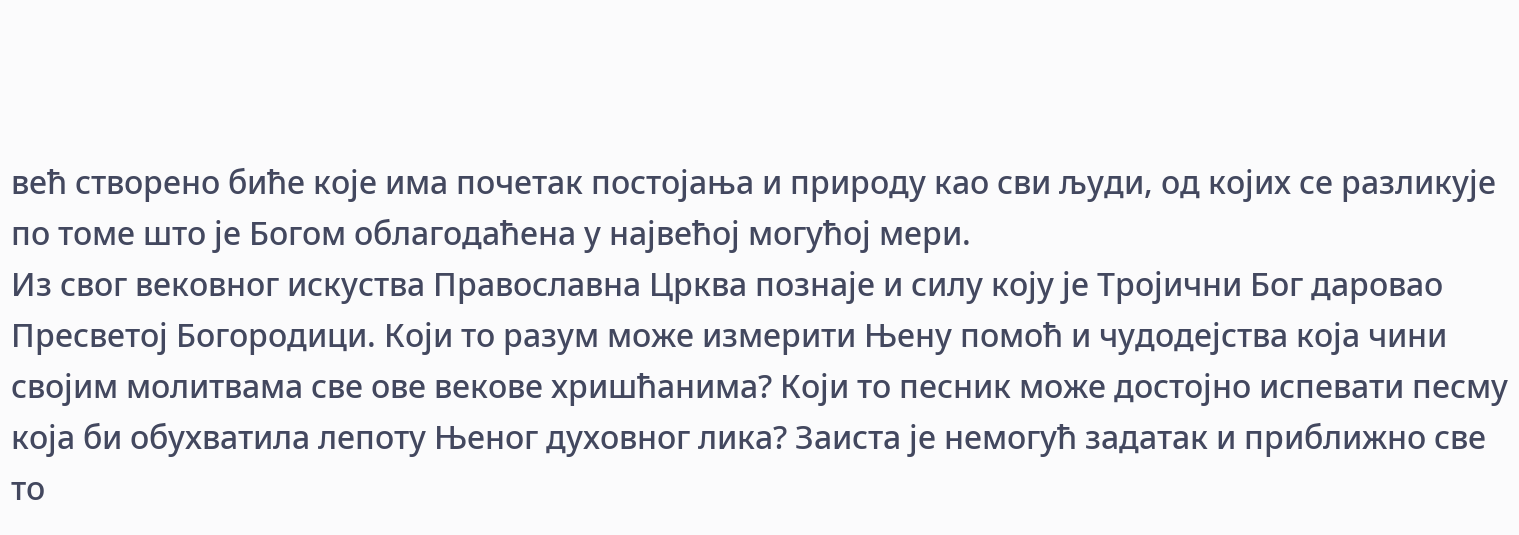већ створено биће које има почетак постојања и природу као сви људи, од којих се разликује по томе што је Богом облагодаћена у највећој могућој мери.
Из свог вековног искуства Православна Црква познаје и силу коју је Тројични Бог даровао Пресветој Богородици. Који то разум може измерити Њену помоћ и чудодејства која чини својим молитвама све ове векове хришћанима? Који то песник може достојно испевати песму која би обухватила лепоту Њеног духовног лика? Заиста је немогућ задатак и приближно све то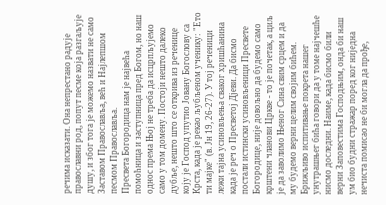речима исказати. Она непрестано радује православни род, попут песме која разгаљује душу, и због тога је можемо назвати не само Заставом Православља, већ и Најлепшом песмом Православља.
Пресвета Богородица нам је највећа помоћница и заступница пред Богом, но наш однос према Њој не треба да исцрпљујемо само у том домену. Постоји нешто далеко дубље, нешто што се открива из реченице коју је Господ упутио Јовану Богослову са Крста, када је рекао љубљеном ученику: "Ето ти мајке" (в. Јн 19, 26-27). У тој реченици лежи тајна усиновљења сваког хришћанина када је реч о Пресветој Дјеви. Да бисмо постали истински усиновљеници Пресвете Богородице, није довољно да будемо само крштени чланови Цркве - то је почетак, а циљ је да заволимо Њеног Сина свим срцем и да му будемо верни целим својим бићем. Брижљиво испитивање покрета нашег унутрашњег бића говори да у томе најчешће нисмо доследни. Наиме, када бисмо били верни Заповестима Господњим, онда би наш ум био будни стражар поред ког ниједна нечиста помисао не би могла да прође,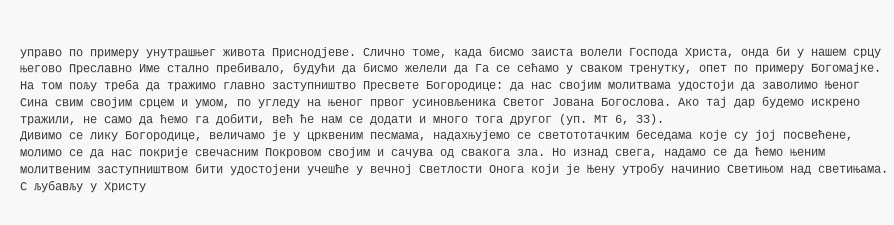управо по примеру унутрашњег живота Приснодјеве. Слично томе, када бисмо заиста волели Господа Христа, онда би у нашем срцу његово Преславно Име стално пребивало, будући да бисмо желели да Га се сећамо у сваком тренутку, опет по примеру Богомајке. На том пољу треба да тражимо главно заступништво Пресвете Богородице: да нас својим молитвама удостоји да заволимо Њеног Сина свим својим срцем и умом, по угледу на њеног првог усиновљеника Светог Јована Богослова. Ако тај дар будемо искрено тражили, не само да ћемо га добити, већ ће нам се додати и много тога другог (уп. Мт 6, 33).
Дивимо се лику Богородице, величамо је у црквеним песмама, надахњујемо се светототачким беседама које су јој посвећене, молимо се да нас покрије свечасним Покровом својим и сачува од свакога зла. Но изнад свега, надамо се да ћемо њеним молитвеним заступништвом бити удостојени учешће у вечној Светлости Онога који је Њену утробу начинио Светињом над светињама.
С љубављу у Христу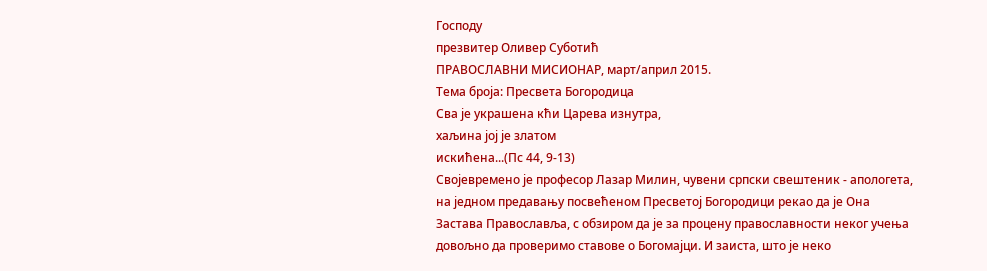Господу
презвитер Оливер Суботић
ПРАВОСЛАВНИ МИСИОНАР, март/април 2015.
Тема броја: Пресвета Богородица
Сва је украшена кћи Царева изнутра,
хаљина јој је златом
искићена...(Пс 44, 9-13)
Својевремено је професор Лазар Милин, чувени српски свештеник - апологета, на једном предавању посвећеном Пресветој Богородици рекао да је Она Застава Православља, с обзиром да је за процену православности неког учења довољно да проверимо ставове о Богомајци. И заиста, што је неко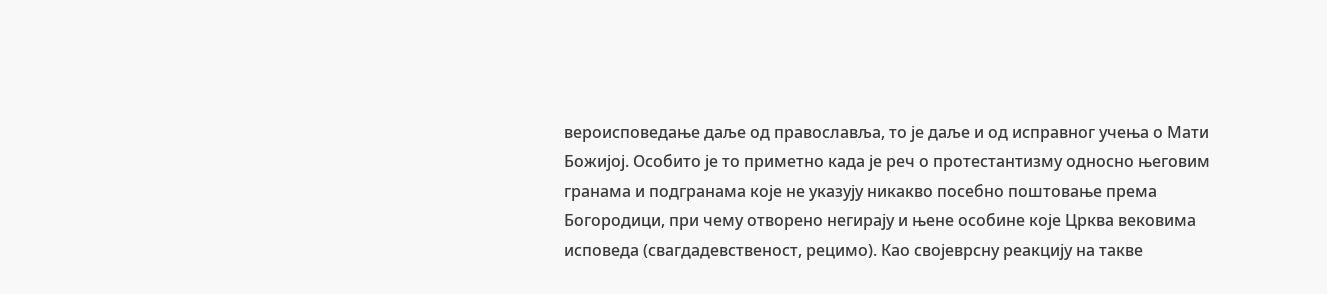вероисповедање даље од православља, то је даље и од исправног учења о Мати Божијој. Особито је то приметно када је реч о протестантизму односно његовим гранама и подгранама које не указују никакво посебно поштовање према Богородици, при чему отворено негирају и њене особине које Црква вековима исповеда (свагдадевственост, рецимо). Као својеврсну реакцију на такве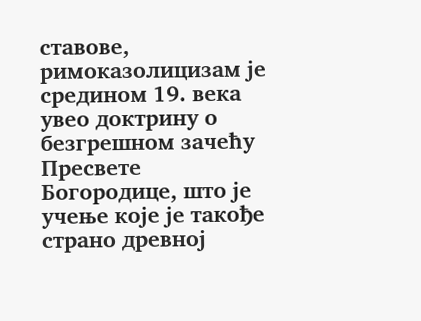ставове, римоказолицизам је средином 19. века увео доктрину о безгрешном зачећу Пресвете Богородице, што је учење које је такође страно древној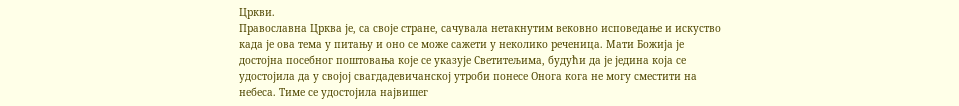Цркви.
Православна Црква је, са своје стране, сачувала нетакнутим вековно исповедање и искуство када је ова тема у питању и оно се може сажети у неколико реченица. Мати Божија је достојна посебног поштовања које се указује Светитељима, будући да је једина која се удостојила да у својој свагдадевичанској утроби понесе Онога кога не могу сместити на небеса. Тиме се удостојила највишег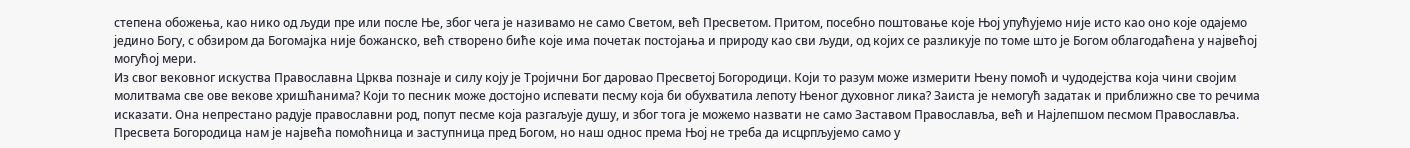степена обожења, као нико од људи пре или после Ње, због чега је називамо не само Светом, већ Пресветом. Притом, посебно поштовање које Њој упућујемо није исто као оно које одајемо једино Богу, с обзиром да Богомајка није божанско, већ створено биће које има почетак постојања и природу као сви људи, од којих се разликује по томе што је Богом облагодаћена у највећој могућој мери.
Из свог вековног искуства Православна Црква познаје и силу коју је Тројични Бог даровао Пресветој Богородици. Који то разум може измерити Њену помоћ и чудодејства која чини својим молитвама све ове векове хришћанима? Који то песник може достојно испевати песму која би обухватила лепоту Њеног духовног лика? Заиста је немогућ задатак и приближно све то речима исказати. Она непрестано радује православни род, попут песме која разгаљује душу, и због тога је можемо назвати не само Заставом Православља, већ и Најлепшом песмом Православља.
Пресвета Богородица нам је највећа помоћница и заступница пред Богом, но наш однос према Њој не треба да исцрпљујемо само у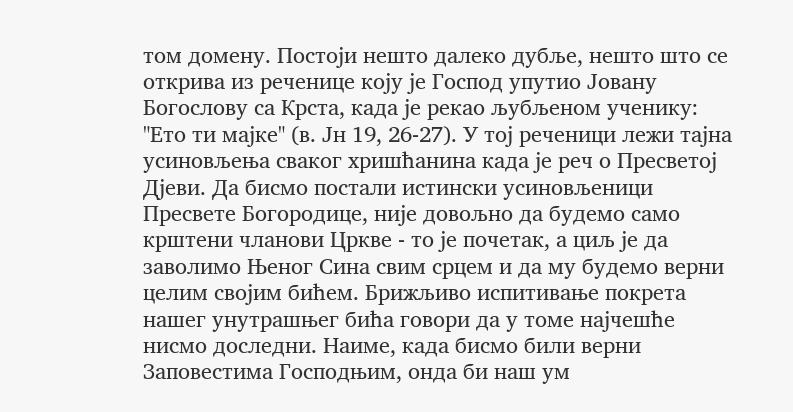том домену. Постоји нешто далеко дубље, нешто што се открива из реченице коју је Господ упутио Јовану Богослову са Крста, када је рекао љубљеном ученику: "Ето ти мајке" (в. Јн 19, 26-27). У тој реченици лежи тајна усиновљења сваког хришћанина када је реч о Пресветој Дјеви. Да бисмо постали истински усиновљеници Пресвете Богородице, није довољно да будемо само крштени чланови Цркве - то је почетак, а циљ је да заволимо Њеног Сина свим срцем и да му будемо верни целим својим бићем. Брижљиво испитивање покрета нашег унутрашњег бића говори да у томе најчешће нисмо доследни. Наиме, када бисмо били верни Заповестима Господњим, онда би наш ум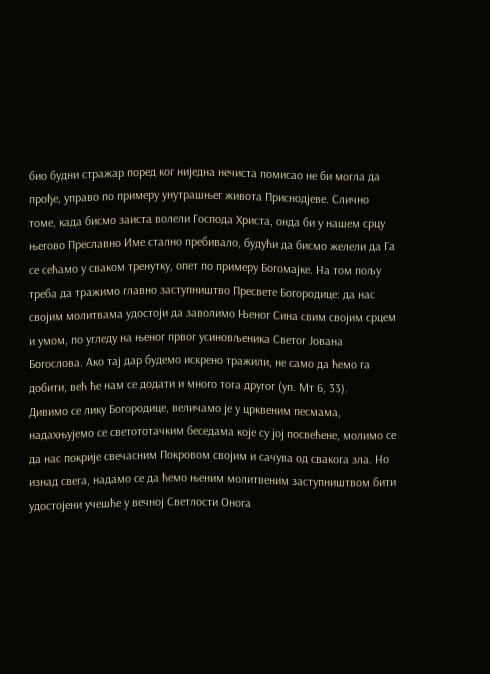био будни стражар поред ког ниједна нечиста помисао не би могла да прође, управо по примеру унутрашњег живота Приснодјеве. Слично томе, када бисмо заиста волели Господа Христа, онда би у нашем срцу његово Преславно Име стално пребивало, будући да бисмо желели да Га се сећамо у сваком тренутку, опет по примеру Богомајке. На том пољу треба да тражимо главно заступништво Пресвете Богородице: да нас својим молитвама удостоји да заволимо Њеног Сина свим својим срцем и умом, по угледу на њеног првог усиновљеника Светог Јована Богослова. Ако тај дар будемо искрено тражили, не само да ћемо га добити, већ ће нам се додати и много тога другог (уп. Мт 6, 33).
Дивимо се лику Богородице, величамо је у црквеним песмама, надахњујемо се светототачким беседама које су јој посвећене, молимо се да нас покрије свечасним Покровом својим и сачува од свакога зла. Но изнад свега, надамо се да ћемо њеним молитвеним заступништвом бити удостојени учешће у вечној Светлости Онога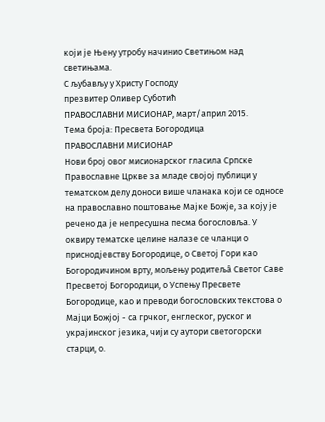који је Њену утробу начинио Светињом над светињама.
С љубављу у Христу Господу
презвитер Оливер Суботић
ПРАВОСЛАВНИ МИСИОНАР, март/април 2015.
Тема броја: Пресвета Богородица
ПРАВОСЛАВНИ МИСИОНАР
Нови број овог мисионарског гласила Српске Православне Цркве за младе својој публици у тематском делу доноси више чланака који се односе на православно поштовање Мајке Божје, за коју је речено да је непресушна песма богословља. У оквиру тематске целине налазе се чланци о приснодјевству Богородице, о Светој Гори као Богородичином врту, мољењу родитељâ Светог Саве Пресветој Богородици, о Успењу Пресвете Богородице, као и преводи богословских текстова о Мајци Божјој - са грчког, енглеског, руског и украјинског језика, чији су аутори светогорски старци, о.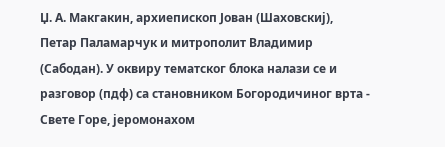Џ. А. Макгакин, архиепископ Јован (Шаховскиј), Петар Паламарчук и митрополит Владимир (Сабодан). У оквиру тематског блока налази се и разговор (пдф) са становником Богородичиног врта - Свете Горе, јеромонахом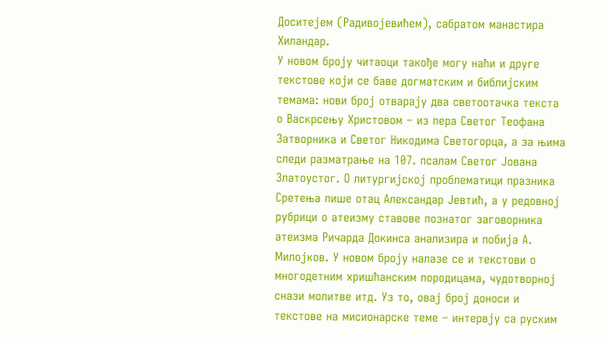Доситејем (Радивојевићем), сабратом манастира Хиландар.
У новом броју читаоци такође могу наћи и друге текстове који се баве догматским и библијским темама: нови број отварају два светоотачка текста о Васкрсењу Христовом – из пера Светог Теофана Затворника и Светог Никодима Светогорца, а за њима следи разматрање на 107. псалам Светог Јована Златоустог. О литургијској проблематици празника Сретења пише отац Александар Јевтић, а у редовној рубрици о атеизму ставове познатог заговорника атеизма Ричарда Докинса анализира и побија А. Милојков. У новом броју налазе се и текстови о многодетним хришћанским породицама, чудотворној снази молитве итд. Уз то, овај број доноси и текстове на мисионарске теме – интервју са руским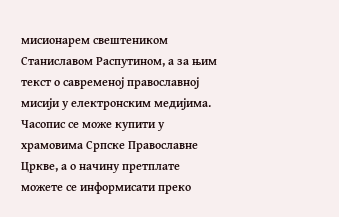мисионарем свештеником Станиславом Распутином, а за њим текст о савременој православној мисији у електронским медијима.
Часопис се може купити у храмовима Српске Православне Цркве, а о начину претплате можете се информисати преко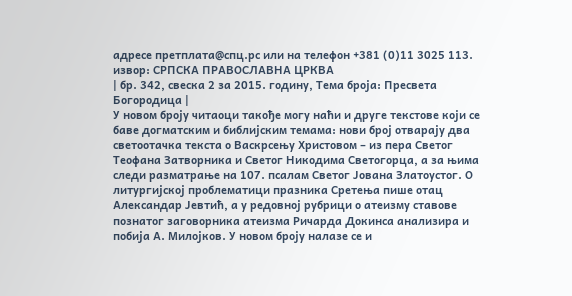адресе претплата@спц.рс или на телефон +381 (0)11 3025 113.
извор: СРПСКА ПРАВОСЛАВНА ЦРКВА
| бр. 342, свеска 2 за 2015. годину, Тема броја: Пресвета Богородица |
У новом броју читаоци такође могу наћи и друге текстове који се баве догматским и библијским темама: нови број отварају два светоотачка текста о Васкрсењу Христовом – из пера Светог Теофана Затворника и Светог Никодима Светогорца, а за њима следи разматрање на 107. псалам Светог Јована Златоустог. О литургијској проблематици празника Сретења пише отац Александар Јевтић, а у редовној рубрици о атеизму ставове познатог заговорника атеизма Ричарда Докинса анализира и побија А. Милојков. У новом броју налазе се и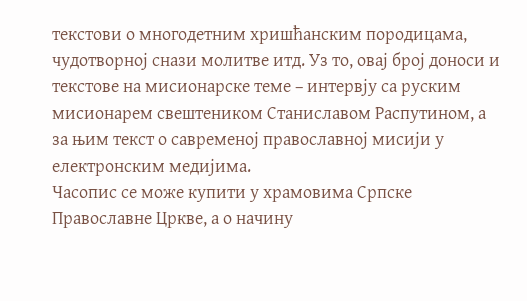текстови о многодетним хришћанским породицама, чудотворној снази молитве итд. Уз то, овај број доноси и текстове на мисионарске теме – интервју са руским мисионарем свештеником Станиславом Распутином, а за њим текст о савременој православној мисији у електронским медијима.
Часопис се може купити у храмовима Српске Православне Цркве, а о начину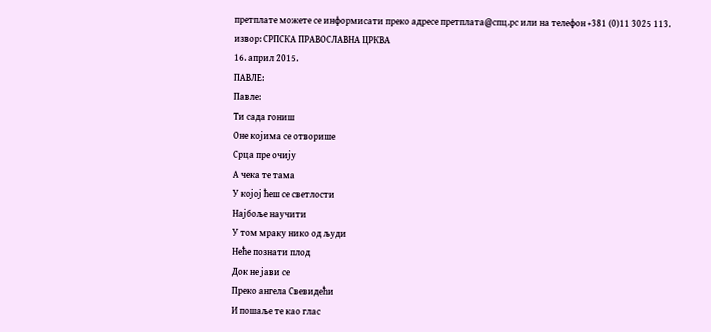претплате можете се информисати преко адресе претплата@спц.рс или на телефон +381 (0)11 3025 113.
извор: СРПСКА ПРАВОСЛАВНА ЦРКВА
16. април 2015.
ПАВЛЕ:
Павле:
Ти сада гониш
Оне којима се отворише
Срца пре очију
А чека те тама
У којој ћеш се светлости
Најбоље научити
У том мраку нико од људи
Неће познати плод
Док не јави се
Преко ангела Свевидећи
И пошаље те као глас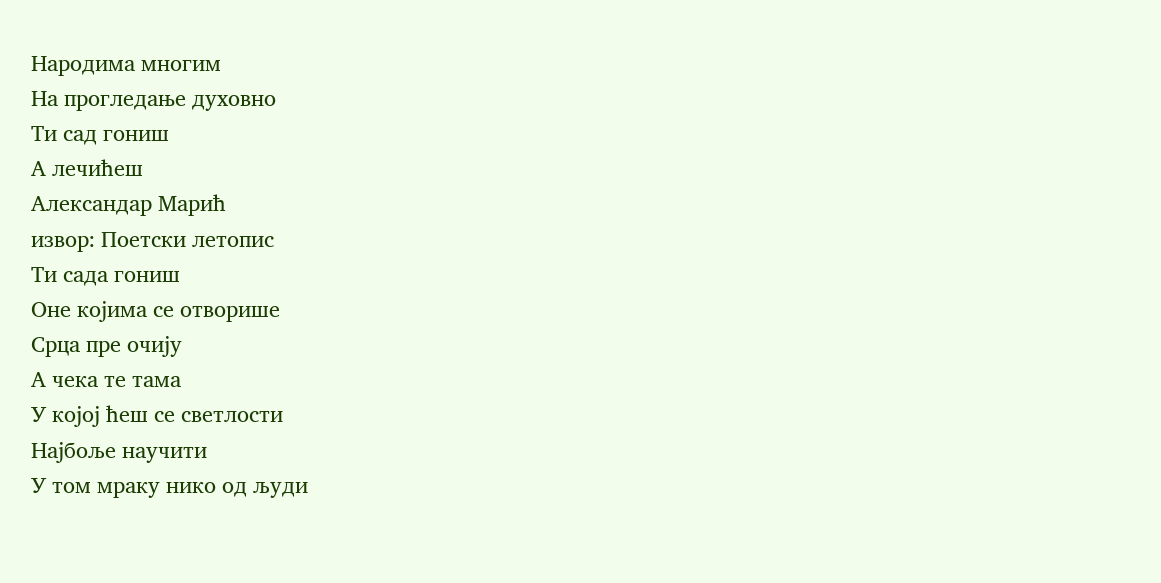Народима многим
На прогледање духовно
Ти сад гониш
А лечићеш
Александар Марић
извор: Поетски летопис
Ти сада гониш
Оне којима се отворише
Срца пре очију
А чека те тама
У којој ћеш се светлости
Најбоље научити
У том мраку нико од људи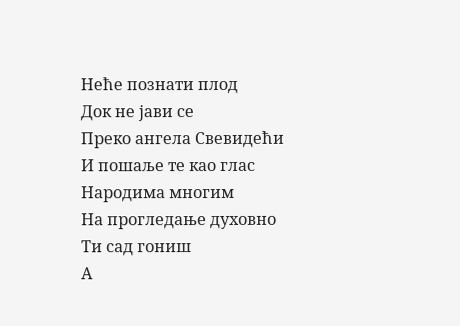Неће познати плод
Док не јави се
Преко ангела Свевидећи
И пошаље те као глас
Народима многим
На прогледање духовно
Ти сад гониш
А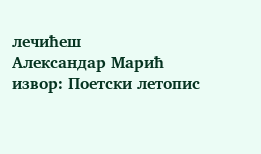лечићеш
Александар Марић
извор: Поетски летопис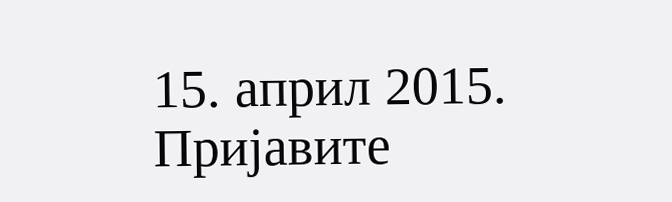15. април 2015.
Пријавите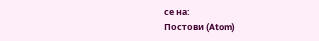се на:
Постови (Atom)